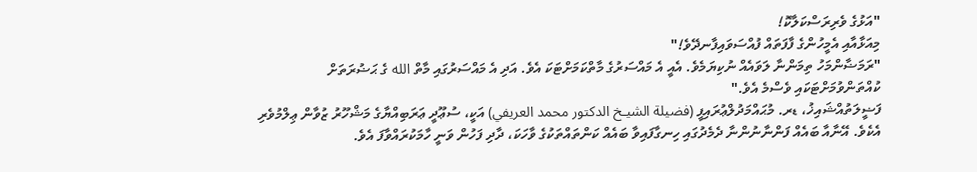"އަޅުގެ ވެރިރަސްކަލާކޮ!
މިއަޅާއާއި އެމީހުންގެ ފާފަތައް ފުއްސަވައިފާނދޭވެ!"
"ރަމަޟާންމަހު ތިމަންނާ ލަވައެއް ނުކިޔަމެވެ. އެއީ އެ މައްސަރުގެ މާތްކަމަށްޓަކަ އެވެ. އަދި އެ މައްސަރުގައި މާތް الله ގެ ޙަޟުރަތަށް ކުއްތަންވުމަށްޓަކައި ވެސްމެ އެވެ."
ފަޟީލަތުއްޝައިޚު، ޑރ. މުޙައްމަދުލްޢުރައިފީ (فضيلة الشيـخ الدكتور محمد العريفي) އަކީ، ސުޢޫދީ ޢަރަބިއްޔާގެ މަޝްހޫރު ޒުވާން ޢިލްމުވެރި އެކެވެ. އޭނާއާ ބައެއް ފަންނާނުންނާ ދެމެދުގައި ހިނގާފައިވާ ބައެއް ކަންތައްތަކުގެ ވާހަކަ، ދާދި ފަހުން ވަނީ ހާމަކުރައްވާފަ އެވެ.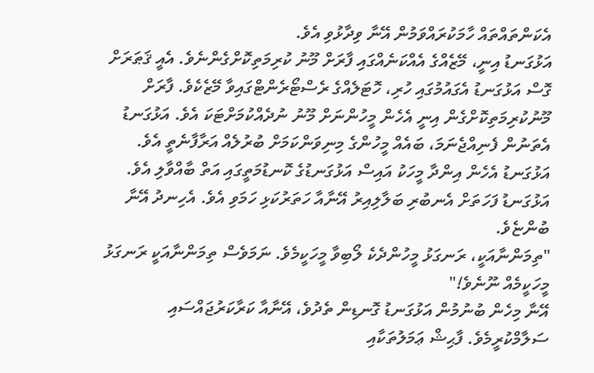އެކަންތައްތައް ހާމަކުރައްވަމުން އޭނާ ވިދާޅުވި އެވެ.
އަޅުގަނޑު އިނީ، މޭޒެއްގެ އެއްކަނެއްގައި ފާރަށް މޫނު ކުރިމަތިކޮށްގެންނެވެ. އެއީ ޤަޠަރަށް ގޮސް އަޅުގަނޑު އެގައުމުގައި ހުރި، ހޮޓަލެއްގެ ރެސްޓޯރެންޓްގައިވާ މޭޒެކެވެ. ފާރަށް މޫނުކުރިމަތިކޮށްގެން އިނީ އެހެން މީހުންނަށް މޫނު ނުދެއްކުމަށްޓަކަ އެވެ. އަޅުގަނޑު އެތަނުން ފެނިއްޖެނަމަ، ބައެއް މީހުންގެ މިނިވަންކަމަށް ބުރުލެއް އަރާފާނެތީ އެވެ. އަޅުގަނޑު އެހެން އިންދާ މީހަކު އައިސް އަޅުގަނޑުގެ ކޮނޑުމަތީގައި އަތް ބާއްވާލި އެވެ. އަޅުގަނޑު ފަހަތަށް އެނބުރި ބަލާލިއިރު އޭނާއާ ހަތަރުކަޅި ހަމަވި އެވެ. އެހިނދު އޭނާ ބުންޏެވެ.
"ތިމަންނާއަކީ، ރަނގަޅު މީހުންދެކެ ލޯބިވާ މީހަކީމެވެ. ނަމަވެސް ތިމަންނާއަކީ ރަނގަޅު މީހަކީމެއް ނޫނެވެ!"
އޭނާ މިހެން ބުނުމުން އަޅުގަނޑު ގޮނޑިން ތެދުވެ، އޭނާއާ ކަރާކަރުޖައްސައި ސަލާމްކުރީމެވެ. ފާޙިޝް ޢަމަލުތަކާއި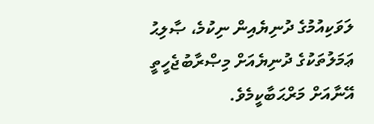ލަވަކިއުމުގެ ދުނިޔެއިން ނިކުމެ، ޞާލިޙު ޢަމަލުތަކުގެ ދުނިޔެއަށް މިޞްރާބުޖެހީތީ އޭނާއަށް މަރްޙަބާކީމެވެ.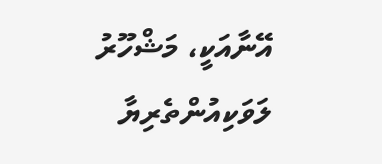އޭނާއަކީ، މަޝްހޫރު ލަވަކިއުންތެރިޔާ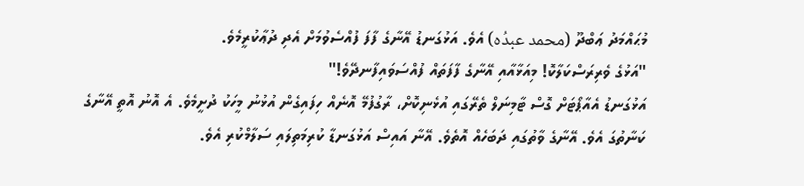މުޙައްމަދު ޢަބްދޫ (محمد عبدُه) އެވެ. އަޅުގަނޑު އޭނާގެ ފާފަ ފުއްސެވުމަށް އެދި ދުޢާކުރީމެވެ.
"އަޅުގެ ވެރިރަސްކަލާކޮ! މިއަޅާއާއި އޭނާގެ ފާފަތައް ފުއްސަވައިފާނދޭވެ!"
އަޅުގަނޑު އެއާޕޯޓަށް ގޮސް ޓާމިނަލް ތެރޭގައި އުޅެނިކޮށް، ރާގުފުމޭ އޮނެއް ހިފައިގެން އުޅުނު މީހަކު ދުށީމެވެ. އެ އޮނު އޮތީ އޭނާގެ ކަނާތުގަ އެވެ. އޭނާގެ ވާތުގައި ދަބަހެއް އޮތެވެ. އޭނާ އައިސް އަޅުގަނޑާ ކުރިމަތިލައި ސަލާމްކުރި އެވެ.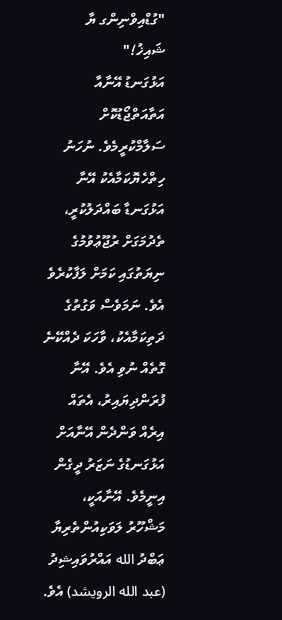"ގުޑްއިވްނިންގ ޔާ ޝައިޚު!"
އަޅުގަނޑު އޭނާއާ އަތާއަތްޖޯޑުކޮށް ސަލާމްކުރީމެވެ. ނުހަނު ހިތްހެޔޮކަމާއެކު އޭނާ އަޅުގަނޑާ ބައްދަލުކުރީ، ތެދުމަގަށް ރުޖޫޢުވުމުގެ ނިޔަތުގައި ކަމަށް ލަފާކުރެވެ އެވެ. ނަމަވެސް ވަގުތުގެ ދަތިކަމާއެކު، ވާހަކަ ދެއްކޭނެ ގޮތެއް ނުވި އެވެ. އޭނާ ފުރަންދިޔައިރު، އެތައް އިރެއް ވަންދެން އޭނާއަށް އަޅުގަނޑުގެ ނަޒަރު ދީގެން އިނީމެވެ. އޭނާއަކީ، މަޝްހޫރު ލަވަކިއުންތެރިޔާ ޢަބްދު الله އައްރުވައިޝިދު (عبد الله الرويشد) އެވެ.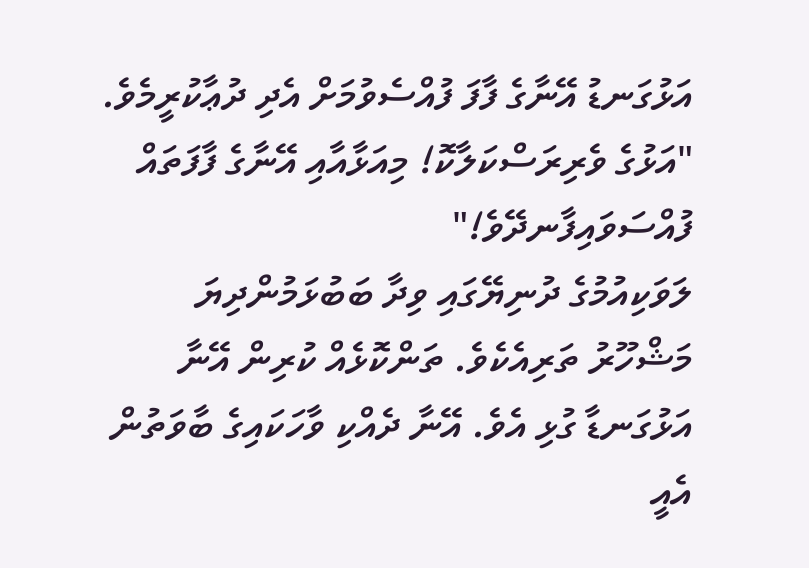އަޅުގަނޑު އޭނާގެ ފާފަ ފުއްސެވުމަށް އެދި ދުޢާކުރީމެވެ.
"އަޅުގެ ވެރިރަސްކަލާކޮ! މިއަޅާއާއި އޭނާގެ ފާފަތައް ފުއްސަވައިފާނދޭވެ!"
ލަވަކިއުމުގެ ދުނިޔޭގައި ވިދާ ބަބުޅަމުންދިޔަ މަޝްހޫރު ތަރިއެކެވެ. ތަންކޮޅެއް ކުރިން އޭނާ އަޅުގަނޑާ ގުޅި އެވެ. އޭނާ ދެއްކި ވާހަކައިގެ ބާވަތުން އެއީ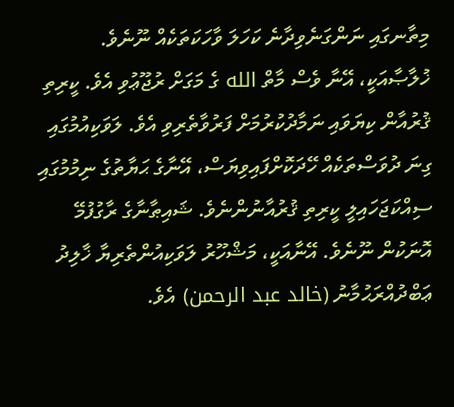މިތާނގައި ނަންގަނެވިދާނެ ކަހަލަ ވާހަކަތަކެއް ނޫނެވެ. ޚުލާޞާއަކީ، އޭނާ ވެސް މާތް الله ގެ މަގަށް ރުޖޫޢުވި އެވެ. ކީރިތި ޤުރުއާން ކިޔަވައި ނަމާދުކުރުމަށް ފަރުވާތެރިވި އެވެ. ލަވަކިއުމުގައި ގިނަ ދުވަސްތަކެއް ހޭދަކޮށްފައިވިޔަސް، އޭނާގެ ޙަޔާތުގެ ނިމުމުގައި ސިއްކަޖަހައިލީ ކީރިތި ޤުރުއާނުންނެވެ. ޝައިޠާނާގެ ރާގުފުމޭ އޮނަކުން ނޫނެވެ. އޭނާއަކީ، މަޝްހޫރު ލަވަކިއުންތެރިޔާ ޚާލިދު ޢަބްދުއްރަޙުމާނު (خالد عبد الرحمن) އެވެ.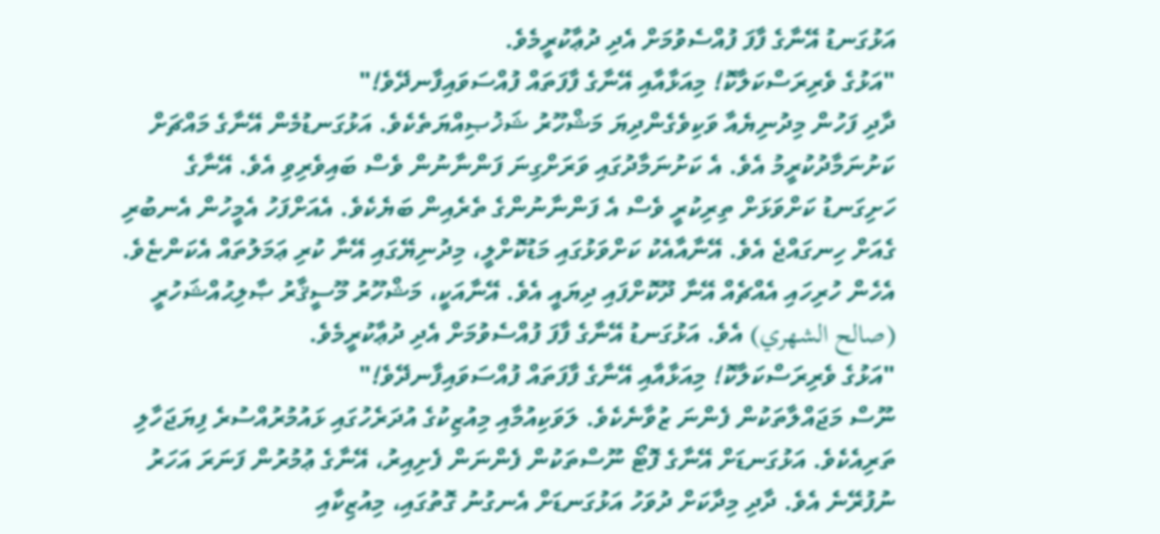އަޅުގަނޑު އޭނާގެ ފާފަ ފުއްސެވުމަށް އެދި ދުޢާކުރީމެވެ.
"އަޅުގެ ވެރިރަސްކަލާކޮ! މިއަޅާއާއި އޭނާގެ ފާފަތައް ފުއްސަވައިފާނދޭވެ!"
ދާދި ފަހުން މިދުނިޔެއާ ވަކިވެގެންދިޔަ މަޝްހޫރު ޝަޚުޞިއްޔަތެކެވެ. އަޅުގަނޑުމެން އޭނާގެ މައްޗަށް ކަށުނަމާދުކުރީމު އެވެ. އެ ކަށުނަމާދުގައި ވަރަށްގިނަ ފަންނާނުން ވެސް ބައިވެރިވި އެވެ. އޭނާގެ ހަށިގަނޑު ކަށްވަޅަށް ތިރިކުރީ ވެސް އެ ފަންނާނުންގެ ތެރެއިން ބަޔެކެވެ. އެއަށްފަހު އެމީހުން އެނބުރި ގެއަށް ހިނގައްޖެ އެވެ. އޭނާއާއެކު ކަށްވަޅުގައި މަޑުކޮށްލީ، މިދުނިޔޭގައި އޭނާ ކުރި ޢަމަލުތައް އެކަންޏެވެ. އެހެން ހުރިހައި އެއްޗެއް އޭނާ ދޫކޮށްފައި ދިޔައީ އެވެ. އޭނާއަކީ، މަޝްހޫރު މޫސީޤާރު ޞާލިޙުއްޝަހުރީ (صالح الشهري) އެވެ. އަޅުގަނޑު އޭނާގެ ފާފަ ފުއްސެވުމަށް އެދި ދުޢާކުރީމެވެ.
"އަޅުގެ ވެރިރަސްކަލާކޮ! މިއަޅާއާއި އޭނާގެ ފާފަތައް ފުއްސަވައިފާނދޭވެ!"
ނޫސް މަޖައްލާތަކުން ފެންނަ ޒުވާނެކެވެ. ލަވަކިއުމާއި މިއުޒިކުގެ އުދަރެހުގައި ޅައުމުރުއްސުރެ ފިޔަޖަހާލި ތަރިއެކެވެ. އަޅުގަނޑަށް އޭނާގެ ފޮޓޯ ނޫސްތަކުން ފެންނަން ފެށިއިރު، އޭނާގެ ޢުމުރުން ފަނަރަ އަހަރު ނުފުރޭނެ އެވެ. ދާދި މިދާކަށް ދުވަހު އަޅުގަނޑަށް އެނގުނު ގޮތުގައި، މިއުޒިކާއި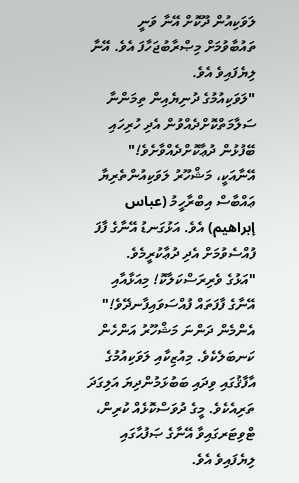ލަވަކިއުން ދޫކޮށް އޭނާ ވަނީ ތައުބާވުމަށް މިޞްރާބުޖަހާފަ އެވެ. އޭނާ ލިޔެފައިވެ އެވެ.
"ލަވަކިއުމުގެ ދުނިޔެއިން ތިމަންނާ ސަލާމަތްކޮށްދެއްވުން އެދި ހުރިހައި ބޭފުޅުން ދުޢާކޮށްދެއްވާށެވެ!"
އޭނާއަކީ، މަޝްހޫރު ލަވަކިއުންތެރިޔާ ޢައްބާސް އިބްރާހީމު (عباس إبراهيم) އެވެ. އަޅުގަނޑު އޭނާގެ ފާފަ ފުއްސެވުމަށް އެދި ދުޢާކުރީމެވެ.
"އަޅުގެ ވެރިރަސްކަލާކޮ! މިއަޅާއާއި އޭނާގެ ފާފަތައް ފުއްސަވައިފާނދޭވެ!"
އެންމެން ދަންނަ މަޝްހޫރު އަންހެން ކަނބަލެކެވެ. މިއުޒިކާއި ލަވަކިއުމުގެ އާފާޤުގައި ވިދައި ބަބުޅަމުންދިޔަ އަލިގަދަ ތަރިއެކެވެ. މީގެ ދުވަސްކޮޅެއް ކުރިން، ޓްވިޓަރގައިވާ އޭނާގެ ޞަފުޙާގައި ލިޔެފައިވެ އެވެ.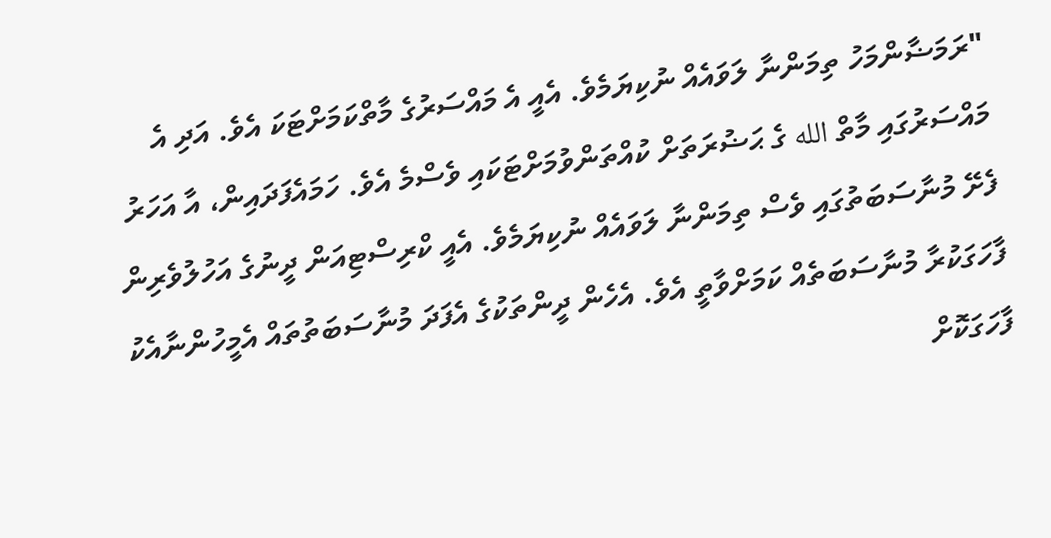"ރަމަޟާންމަހު ތިމަންނާ ލަވައެއް ނުކިޔަމެވެ. އެއީ އެ މައްސަރުގެ މާތްކަމަށްޓަކަ އެވެ. އަދި އެ މައްސަރުގައި މާތް الله ގެ ޙަޟުރަތަށް ކުއްތަންވުމަށްޓަކައި ވެސްމެ އެވެ. ހަމައެފަދައިން، އާ އަހަރު ފެށޭ މުނާސަބަތުގައި ވެސް ތިމަންނާ ލަވައެއް ނުކިޔަމެވެ. އެއީ ކްރިސްޓިއަން ދީނުގެ އަހުލުވެރިން ފާހަގަކުރާ މުނާސަބަތެއް ކަމަށްވާތީ އެވެ. އެހެން ދީންތަކުގެ އެފަދަ މުނާސަބަތުތައް އެމީހުންނާއެކު ފާހަގަކޮށް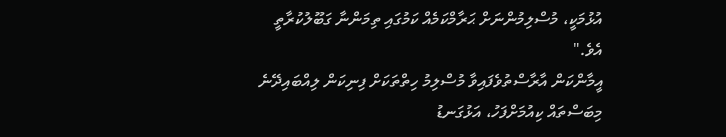އުޅުމަކީ، މުސްލިމުންނަށް ޙަރާމްކަމެއް ކަމުގައި ތިމަންނާ ގަބޫލުކުރާތީ އެވެ."
އީމާންކަން އާރާސްތުވެފައިވާ މުސްލިމު ހިތްތަކަށް ފިނިކަން ލިއްބައިދޭނެ މިބަސްތައް ކިއުމަށްފަހު، އަޅުގަނޑު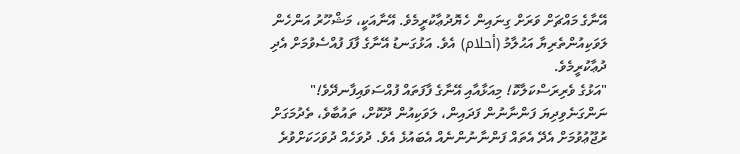އޭނާގެ މައްޗަށް ވަރަށް ގިނައިން ހެޔޮދުޢާކުރީމެވެ. އޭނާއަކީ، މަޝްހޫރު އަންހެން ލަވަކިއުންތެރިޔާ އަޙުލާމު (أحلام) އެވެ. އަޅުގަނޑު އޭނާގެ ފާފަ ފުއްސެވުމަށް އެދި ދުޢާކުރީމެވެ.
"އަޅުގެ ވެރިރަސްކަލާކޮ! މިއަޅާއާއި އޭނާގެ ފާފަތައް ފުއްސަވައިފާނދޭވެ!"
ނަންގަނެވިދިޔަ ފަންނާނުން ފަދައިން، ލަވަކިއުން ދޫކޮށް، ތައުބާވެ، ތެދުމަގަށް ރުޖޫޢުވުމަށް އެދޭ އެތައް ފަންނާނުންނެއް އެބައުޅެ އެވެ. ދުވަހެއް ދުވަހަކަށްވުރެ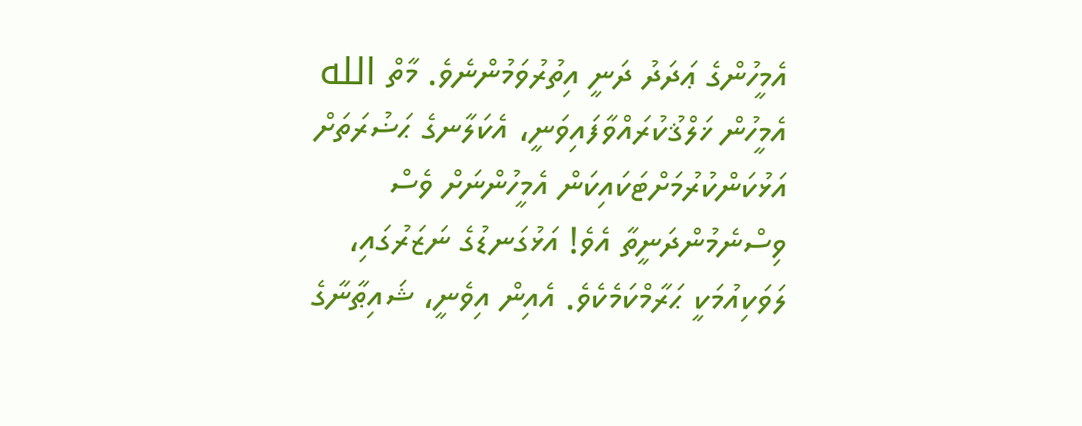އެމީހުންގެ ޢަދަދު ދަނީ އިތުރުވަމުންނެވެ. މާތް الله އެމީހުން ޚަލްޤުކުރައްވާފައިވަނީ، އެކަލާނގެ ޙަޟުރަތަށް އަޅުކަންކުރުމަށްޓަކައިކަން އެމީހުންނަށް ވެސް ވިސްނެމުންދަނީތާ އެވެ! އަޅުގަނޑުގެ ނަޒަރުގައި، ލަވަކިއުމަކީ ޙަރާމްކަމެކެވެ. އެއިން އިވެނީ، ޝައިޠާނާގެ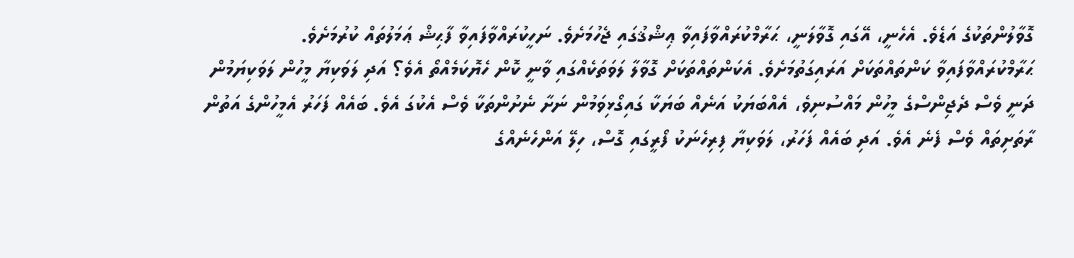ގޮވާލުންތަކުގެ އަޑެވެ. އެހެނީ، އޭގައި ގޮވާލަނީ، ޙަރާމްކުރައްވާފައިވާ ޢިޝްޤުގައި ޖެހުމަށެވެ. ނަހީކުރައްވާފައިވާ ފާޙިޝް ޢަމަލުތައް ކުރުމަށެވެ.
ޙަރާމްކުރައްވާފައިވާ ކަންތައްތަކަށް އަރައިގަތުމަށެވެ. އެކަންތައްތަކަށް ގޮވާލާ ލަވަތަކެއްގައި ވާނީ ކޮން ހެޔޮކަމެއްތޯ އެވެ؟ އަދި ލަވަކިޔާ މީހުން ލަވަކިޔަމުން ދަނީ ވެސް ދެޖިންސްގެ މީހުން މައްސުނިވެ، އެއްބަޔަކު އަނެއް ބަޔަކާ ގައިގޯޅިވަމުން ނަށާ ނެށުންތަކާ ވެސް އެކުގަ އެވެ. ބައެއް ފަހަރު އެމީހުންގެ އަތުން ރާތަށިތައް ވެސް ފެނެ އެވެ. އަދި ބައެއް ފަހަރު، ލަވަކިޔާ ފިރިހެނަކު ފޯރީގައި ގޮސް، ހިލޭ އަންހެނެއްގެ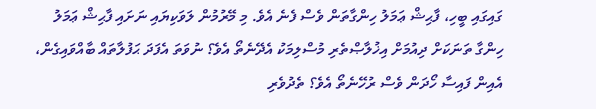ގައިގައި ބީހި، ފާޙިޝް ޢަމަލު ހިންގާތަން ވެސް ފެނެ އެވެ. މި މޭރުމުން ލަވަކިޔައި ނަށައި ފާޙިޝް ޢަމަލު ހިންގާ ތަނަކަށް ދިއުމަށް އިޚުލާޞްތެރި މުސްލިމަކު އެދޭނެތޯ އެވެ؟ ނުވަތަ އެފަދަ ޙަފުލާތައް ބާއްވައިގެން، އެއިން ފައިސާ ހޯދަން ވެސް ރުހޭނެތޯ އެވެ؟ ތެދުވެރި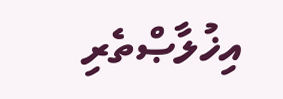އިޚުލާޞްތެރި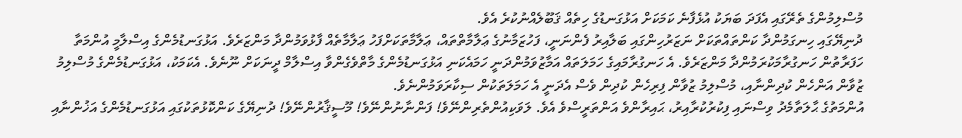މުސްލިމުންގެ ތެރޭގައި އެފަދަ ބަޔަކު އުޅެފާނެ ކަމަކަށް އަޅުގަނޑުގެ ހިތެއް ޤަބޫލެއްނުކުރެ އެވެ.
ދުނިޔޭގައި ހިނގަމުންދާ ކަންތައްތަކަށް ނަޒަރުހިންގައި ބަލާއިރު ފެންނަނީ، ފަހުޒަމާނުގެ ޢަލާމާތްތައް، ޢަލާމާތަކަށްފަހު ޢަލާމާތެއް ފާޅުވަމުންދާ މަންޒަރެވެ. އަޅުގަނޑުމެންގެ އިސްލާމީ އުންމަތާ ހަފަރާތުން ހަނގުރާމަކުރަމުންދާ މަންޒަރެވެ. އެ ހަނގުރާމައިގެ ހަމަލަތައް އަމާޒުވަމުންދަނީ ހަމައެކަނި އަޅުގަނޑުމެންގެ މާތްވެގެންވާ އިސްލާމް ދީނަކަށް ނޫނެވެ. އެކަމަކު، އަޅުގަނޑުމެންގެ މުސްލިމު ޒުވާން އަންހެން ކުދިންނާއި، މުސްލިމު ޒުވާން ފިރިހެން ކުދިން ވެސް އެދަނީ އެ ހަމަލަތަކުން ސިކާރަވަމުންނެވެ.
އުންމަތުގެ ޙާލަތާމެދު ވިސްނައި ފިކުރުކުރާއިރު، ޙައިރާންވެ އަންތަރީސްވެ އެވެ. ލަވަކިއުންތެރިންނޭވެ! ފަންނާނުންނޭވެ! މޫސީޤާރުންނޭވެ! ދުނިޔޭގެ ކަންކޮޅުތަކުގައި އަޅުގަނޑުމެންގެ އަޚުންނާއި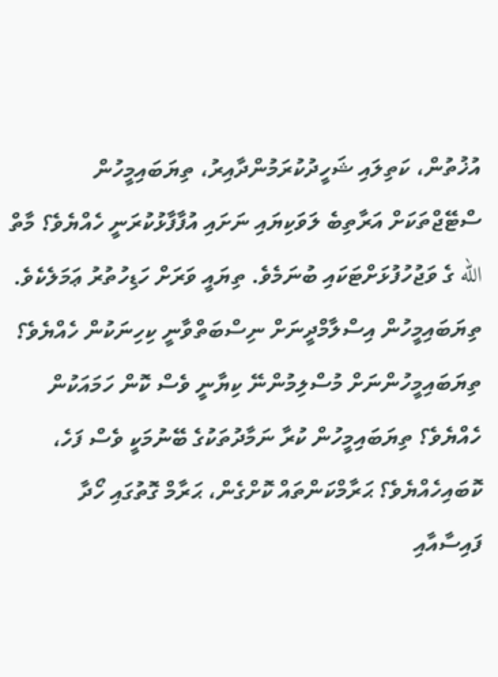އުޚުތުން، ކަތިލައި ޝަހީދުކުރަމުންދާއިރު، ތިޔަބައިމީހުން ސްޓޭޖްތަކަށް އަރާތިބެ ލަވަކިޔައި ނަށައި އުފާފާޅުކުރަނީ ހެއްޔެވެ؟ މާތް الله ގެ ވަޖުހުފުޅަށްޓަކައި ބުނަމެވެ. ތިޔައީ ވަރަށް ހަޑިހުތުރު ޢަމަލެކެވެ. ތިޔަބައިމީހުން އިސްލާމްދީނަށް ނިސްބަތްވާނީ ކިހިނަކުން ހެއްޔެވެ؟ ތިޔަބައިމީހުންނަށް މުސްލިމުންނޭ ކިޔާނީ ވެސް ކޮން ހަމައަކުން ހެއްޔެވެ؟ ތިޔަބައިމީހުން ކުރާ ނަމާދުތަކުގެ ބޭނުމަކީ ވެސް ފަހެ، ކޮބައިހެއްޔެވެ؟ ޙަރާމްކަންތައް ކޮށްގެން، ޙަރާމް ގޮތުގައި ހޯދާ ފައިސާއާއި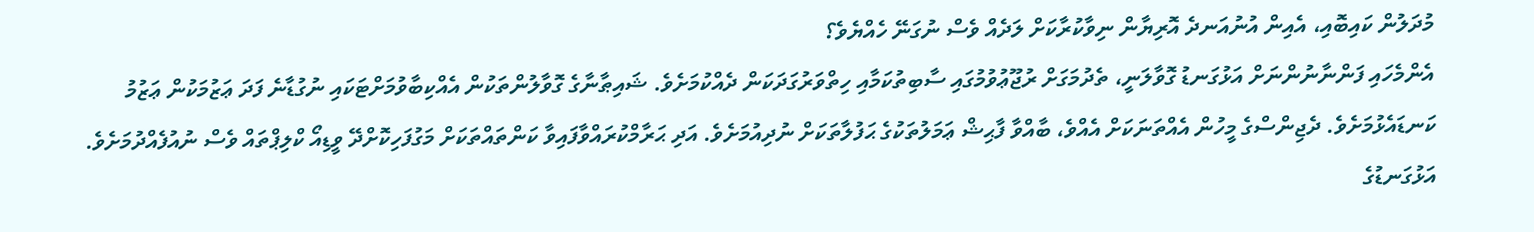މުދަލުން ކައިބޮއި، އެއިން އުނުއަނދެ އޮރިޔާން ނިވާކުރާކަށް ލަދެއް ވެސް ނުގަނޭ ހެއްޔެވެ؟
އެންމެހައި ފަންނާނުންނަށް އަޅުގަނޑު ގޮވާލަނީ، ތެދުމަގަށް ރުޖޫޢުވުމުގައި ސާބިތުކަމާއި ހިތްވަރުގަދަކަން ދެއްކުމަށެވެ. ޝައިޠާނާގެ ގޮވާލުންތަކުން އެއްކިބާވުމަށްޓަކައި ނުގުޑާނެ ފަދަ ޢަޒުމަކުން ޢަޒުމު ކަނޑައެޅުމަށެވެ. ދެޖިންސްގެ މީހުން އެއްތަނަކަށް އެއްވެ، ބާއްވާ ފާޙިޝް ޢަމަލުތަކުގެ ޙަފުލާތަކަށް ނުދިއުމަށެވެ. އަދި ޙަރާމްކުރައްވާފައިވާ ކަންތައްތަކަށް މަގުފަހިކޮށްދޭ ވީޑިއޯ ކްލިޕްތައް ވެސް ނުއުފެއްދުމަށެވެ. އަޅުގަނޑުގެ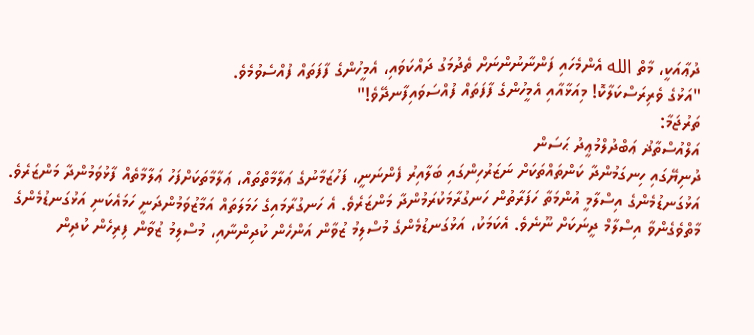ދުޢާއަކީ، މާތް الله އެންމެހައި ފަންނާނުންނަށް ތެދުމަގު ދައްކަވައި، އެމީހުންގެ ފާފަތައް ފުއްސެވުމެވެ.
"އަޅުގެ ވެރިރަސްކަލާކޮ! މިއަޅާއާއި އެމީހުންގެ ފާފަތައް ފުއްސަވައިފާނދޭވެ!"
ތަރުޖަމާ:
އަލްއުސްތާޛު ޢަބްދުލްމުޢީދު ޙަސަން
ދުނިޔޭގައި ހިނގަމުންދާ ކަންތައްތަކަށް ނަޒަރުހިންގައި ބަލާއިރު ފެންނަނީ، ފަހުޒަމާނުގެ ޢަލާމާތްތައް، ޢަލާމާތަކަށްފަހު ޢަލާމާތެއް ފާޅުވަމުންދާ މަންޒަރެވެ. އަޅުގަނޑުމެންގެ އިސްލާމީ އުންމަތާ ހަފަރާތުން ހަނގުރާމަކުރަމުންދާ މަންޒަރެވެ. އެ ހަނގުރާމައިގެ ހަމަލަތައް އަމާޒުވަމުންދަނީ ހަމައެކަނި އަޅުގަނޑުމެންގެ މާތްވެގެންވާ އިސްލާމް ދީނަކަށް ނޫނެވެ. އެކަމަކު، އަޅުގަނޑުމެންގެ މުސްލިމު ޒުވާން އަންހެން ކުދިންނާއި، މުސްލިމު ޒުވާން ފިރިހެން ކުދިން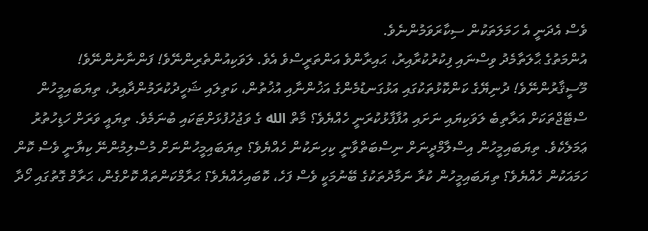ވެސް އެދަނީ އެ ހަމަލަތަކުން ސިކާރަވަމުންނެވެ.
އުންމަތުގެ ޙާލަތާމެދު ވިސްނައި ފިކުރުކުރާއިރު، ޙައިރާންވެ އަންތަރީސްވެ އެވެ. ލަވަކިއުންތެރިންނޭވެ! ފަންނާނުންނޭވެ! މޫސީޤާރުންނޭވެ! ދުނިޔޭގެ ކަންކޮޅުތަކުގައި އަޅުގަނޑުމެންގެ އަޚުންނާއި އުޚުތުން، ކަތިލައި ޝަހީދުކުރަމުންދާއިރު، ތިޔަބައިމީހުން ސްޓޭޖްތަކަށް އަރާތިބެ ލަވަކިޔައި ނަށައި އުފާފާޅުކުރަނީ ހެއްޔެވެ؟ މާތް الله ގެ ވަޖުހުފުޅަށްޓަކައި ބުނަމެވެ. ތިޔައީ ވަރަށް ހަޑިހުތުރު ޢަމަލެކެވެ. ތިޔަބައިމީހުން އިސްލާމްދީނަށް ނިސްބަތްވާނީ ކިހިނަކުން ހެއްޔެވެ؟ ތިޔަބައިމީހުންނަށް މުސްލިމުންނޭ ކިޔާނީ ވެސް ކޮން ހަމައަކުން ހެއްޔެވެ؟ ތިޔަބައިމީހުން ކުރާ ނަމާދުތަކުގެ ބޭނުމަކީ ވެސް ފަހެ، ކޮބައިހެއްޔެވެ؟ ޙަރާމްކަންތައް ކޮށްގެން، ޙަރާމް ގޮތުގައި ހޯދާ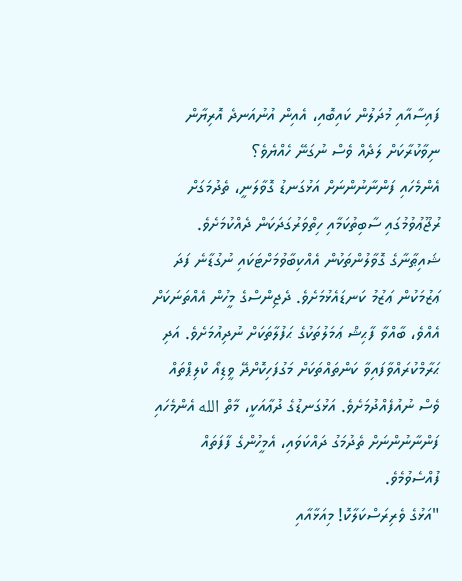ފައިސާއާއި މުދަލުން ކައިބޮއި، އެއިން އުނުއަނދެ އޮރިޔާން ނިވާކުރާކަށް ލަދެއް ވެސް ނުގަނޭ ހެއްޔެވެ؟
އެންމެހައި ފަންނާނުންނަށް އަޅުގަނޑު ގޮވާލަނީ، ތެދުމަގަށް ރުޖޫޢުވުމުގައި ސާބިތުކަމާއި ހިތްވަރުގަދަކަން ދެއްކުމަށެވެ. ޝައިޠާނާގެ ގޮވާލުންތަކުން އެއްކިބާވުމަށްޓަކައި ނުގުޑާނެ ފަދަ ޢަޒުމަކުން ޢަޒުމު ކަނޑައެޅުމަށެވެ. ދެޖިންސްގެ މީހުން އެއްތަނަކަށް އެއްވެ، ބާއްވާ ފާޙިޝް ޢަމަލުތަކުގެ ޙަފުލާތަކަށް ނުދިއުމަށެވެ. އަދި ޙަރާމްކުރައްވާފައިވާ ކަންތައްތަކަށް މަގުފަހިކޮށްދޭ ވީޑިއޯ ކްލިޕްތައް ވެސް ނުއުފެއްދުމަށެވެ. އަޅުގަނޑުގެ ދުޢާއަކީ، މާތް الله އެންމެހައި ފަންނާނުންނަށް ތެދުމަގު ދައްކަވައި، އެމީހުންގެ ފާފަތައް ފުއްސެވުމެވެ.
"އަޅުގެ ވެރިރަސްކަލާކޮ! މިއަޅާއާއި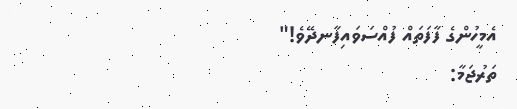އެމީހުންގެ ފާފަތައް ފުއްސަވައިފާނދޭވެ!"
ތަރުޖަމާ: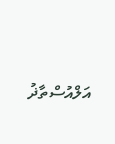އަލްއުސްތާޛު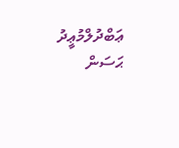ޢަބްދުލްމުޢީދު ޙަސަން